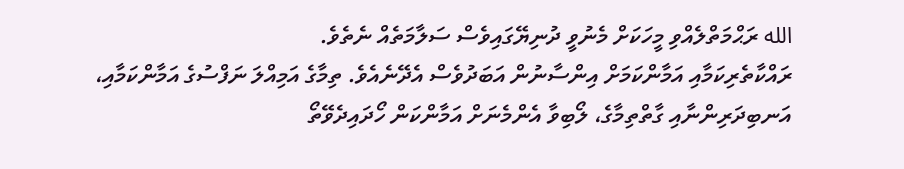الله ރަޙްމަތްލެއްވި މީހަކަށް މެނުވީ ދުނިޔޭގައިވެސް ސަލާމަތެއް ނެތެވެ.
ރައްކާތެރިކަމާއި އަމާންކަމަށް އިންސާނުން އަބަދުވެސް އެދޭނެއެވެ. ތިމާގެ އަމިއްލަ ނަފްސުގެ އަމާންކަމާއި، އަނބިދަރިންނާއި ގާތްތިމާގެ، ލޯބިވާ އެންމެނަށް އަމާންކަން ހޯދައިދެވޭތޯ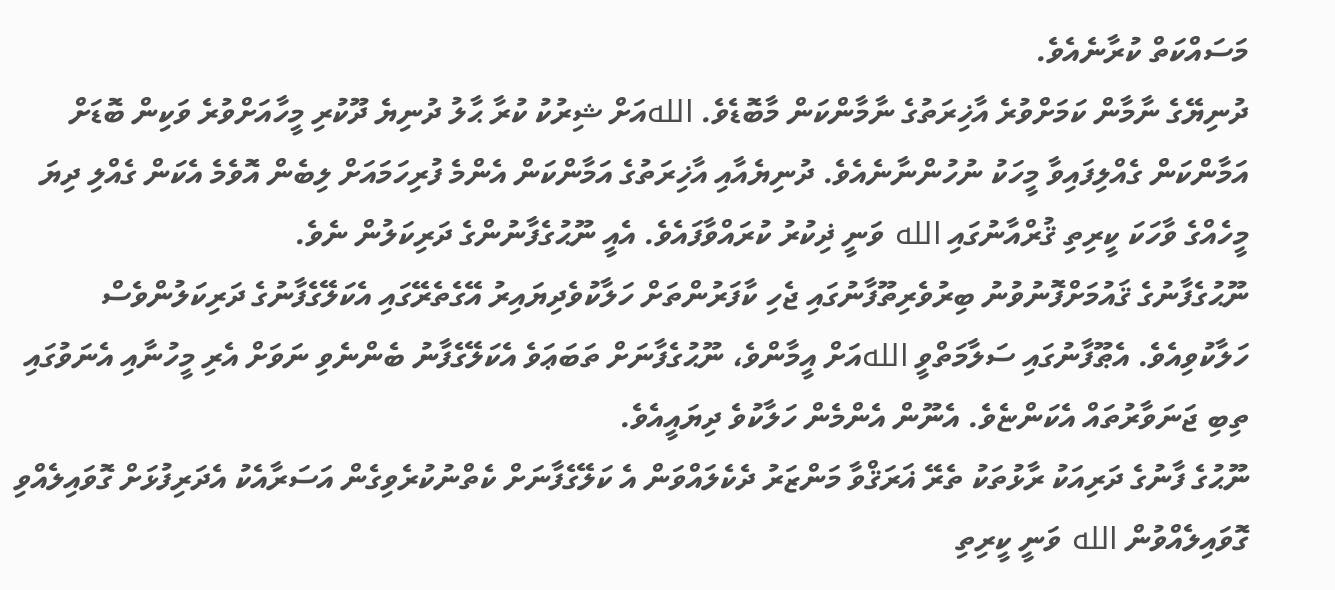މަސައްކަތް ކުރާނެއެވެ.
ދުނިޔޭގެ ނާމާން ކަމަށްވުރެ އާޚިރަތުގެ ނާމާންކަން މާބޮޑެވެ. اللهއަށް ޝިރުކު ކުރާ ޙާލު ދުނިޔެ ދޫކުރި މީހާއަށްވުރެ ވަކިން ބޮޑަށް އަމާންކަން ގެއްލިފައިވާ މީހަކު ނުހުންނާނެއެވެ. ދުނިޔެއާއި އާޚިރަތުގެ އަމާންކަން އެންމެ ފުރިހަމައަށް ލިބެން އޮވެމެ އެކަން ގެއްލި ދިޔަ މީހެއްގެ ވާހަކަ ކީރިތި ޤުރްއާނުގައި الله ވަނީ ޛިކުރު ކުރައްވާފައެވެ. އެއީ ނޫޙުގެފާނުންގެ ދަރިކަލުން ނެވެ.
ނޫޙުގެފާނުގެ ޤައުމަށްފޮނުވުނު ބިރުވެރިތޫފާނުގައި ޖެހި ކާފަރުންތަށް ހަލާކުވެދިޔައިރު އޭގެތެރޭގައި އެކަލޭގެފާނުގެ ދަރިކަލުންވެސް ހަލާކުވިއެވެ. އެޠޫފާނުގައި ސަލާމަތްވީ اللهއަށް އީމާންވެ، ނޫޙުގެފާނަށް ތަބަޢަވެ އެކަލޭގެފާނު ބެންނެވި ނަވަށް އެރި މީހުނާއި އެނަވުގައި ތިބި ޖަނަވާރުތައް އެކަންޏެވެ. އެނޫން އެންމެން ހަލާކުވެ ދިޔައީއެވެ.
ނޫޙުގެ ފާނުގެ ދަރިއަކު ރާޅުތަކު ތެރޭ ޣަރަޤްވާ މަންޒަރު ދެކެލައްވަން އެ ކަލޭގެފާނަށް ކެތްނުކުރެވިގެން އަސަރާއެކު އެދަރިފުޅަށް ގޮވައިލެއްވި ގޮވައިލެއްވުން الله ވަނީ ކީރިތި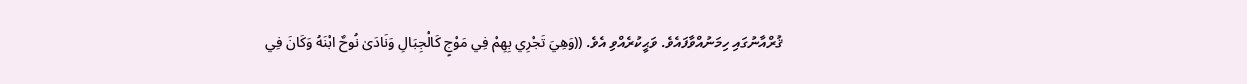ޤުރްއާނުގައި ހިމަނުއްވާފައެވެ. ވަޙީކުރެއްވި އެވެ. ((وَهِيَ تَجْرِي بِهِمْ فِي مَوْجٍ كَالْجِبَالِ وَنَادَىٰ نُوحٌ ابْنَهُ وَكَانَ فِي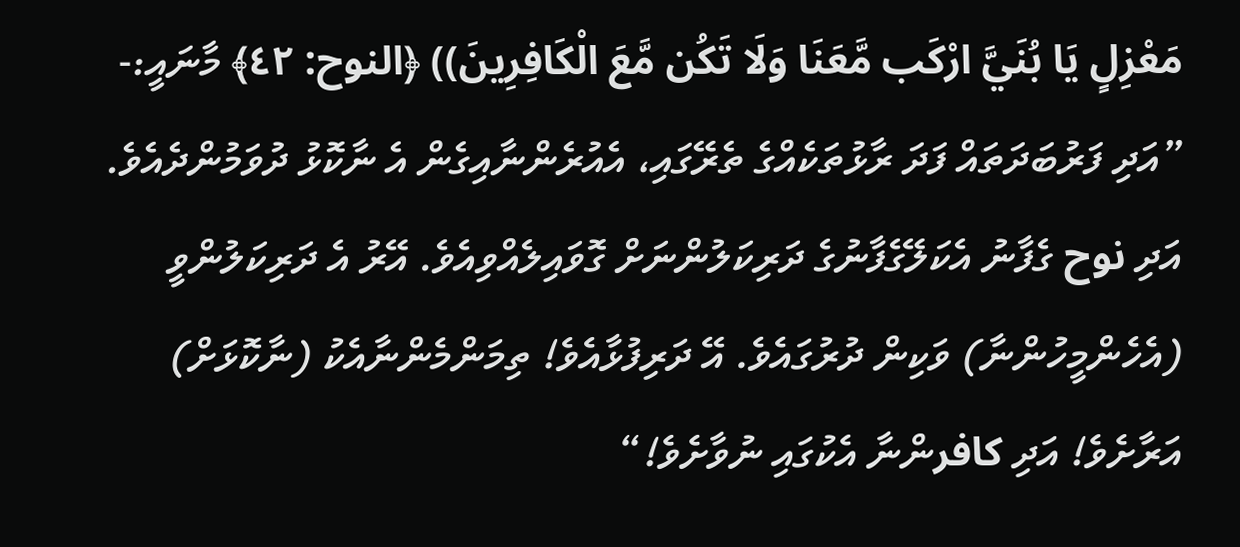مَعْزِلٍ يَا بُنَيَّ ارْكَب مَّعَنَا وَلَا تَكُن مَّعَ الْكَافِرِينَ)) ﴿النوح: ٤٢﴾ މާނައީ:- ”އަދި ފަރުބަދަތައް ފަދަ ރާޅުތަކެއްގެ ތެރޭގައި، އެއުރެންނާއިގެން އެ ނާކޮޅު ދުވަމުންދެއެވެ. އަދި نوح ގެފާނު އެކަލޭގެފާނުގެ ދަރިކަލުންނަށް ގޮވައިލެއްވިއެވެ. އޭރު އެ ދަރިކަލުންވީ (އެހެންމީހުންނާ) ވަކިން ދުރުގައެވެ. އޭ ދަރިފުޅާއެވެ! ތިމަންމެންނާއެކު (ނާކޮޅަށް) އަރާށެވެ! އަދި كافرންނާ އެކުގައި ނުވާށެވެ!“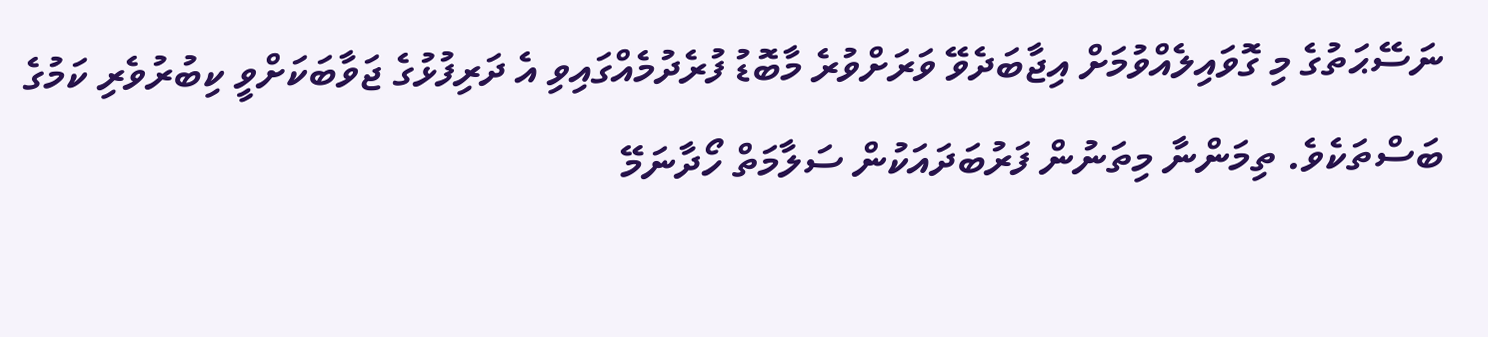ނަސޭޙަތުގެ މި ގޮވައިލެއްވުމަށް އިޖާބަދެވޭ ވަރަށްވުރެ މާބޮޑު ފުރެދުމެއްގައިވި އެ ދަރިފުޅުގެ ޖަވާބަކަށްވީ ކިބުރުވެރި ކަމުގެ ބަސްތަކެވެ. ތިމަންނާ މިތަނުން ފަރުބަދައަކުން ސަލާމަތް ހޯދާނަމޭ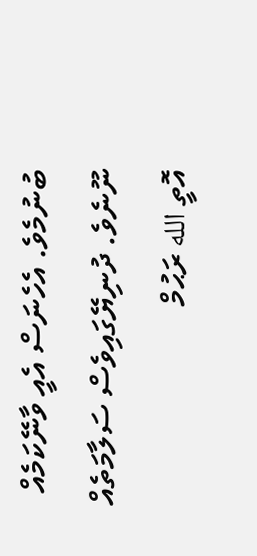ބުނުމެވެ. އެހެނަސް އެއީ ވާނޭކަމެއް ނޫނެވެ. ދުނިޔޭގައިވެސް ސަލާމަތެއް އޮތީ الله ރަޙުމް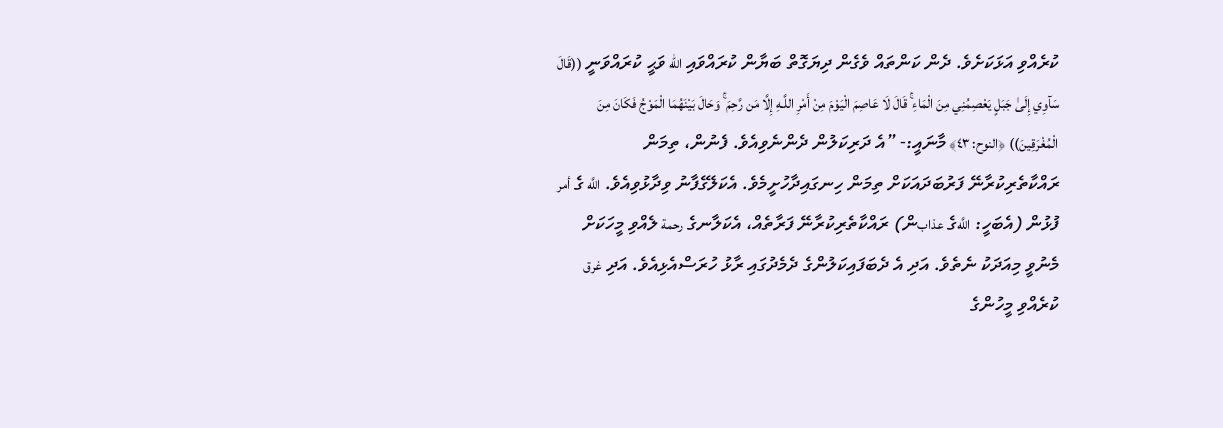ކުރެއްވި އަޅަކަށެވެ. ދެން ކަންތައް ވެގެން ދިޔަގޮތް ބަޔާން ކުރައްވައި الله ވަޙީ ކުރައްވަނީ ((قَالَ سَآوِي إِلَىٰ جَبَلٍ يَعْصِمُنِي مِنَ الْمَاءِ ۚ قَالَ لَا عَاصِمَ الْيَوْمَ مِنْ أَمْرِ اللَّـهِ إِلَّا مَن رَّحِمَ ۚ وَحَالَ بَيْنَهُمَا الْمَوْجُ فَكَانَ مِنَ الْمُغْرَقِينَ)) ﴿النوح: ٤٣﴾ މާނައީ:- ”އެ ދަރިކަލުން ދެންނެވިއެވެ. ފެނުން، ތިމަން ރައްކާތެރިކުރާނޭ ފަރުބަދައަކަށް ތިމަން ހިނގައިދާހުށީމެވެ. އެކަލޭގެފާނު ވިދާޅުވިއެވެ. اللَّه ގެ أمر ފުޅުން (އެބަހީ: اللَّهގެ عذابން) ރައްކާތެރިކުރާނޭ ފަރާތެއް، އެކަލާނގެ رحمة ލެއްވި މީހަކަށް މެނުވީ މިއަދަކު ނެތެވެ. އަދި އެ ދެބަފައިކަލުންގެ ދެމެދުގައި ރާޅު ހުރަސްއެޅިއެވެ. އަދި غرق ކުރެއްވި މީހުންގެ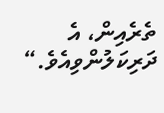ތެރެއިން، އެ ދަރިކަލުންވިއެވެ.“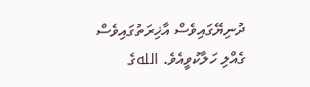ދުނިޔޭގައިވެސް އާޚިރަތުގައިވެސް ގެއްލި ހަލާކުވީއެވެ. اللهގެ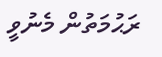ރަޙުމަތުން މެނުވީ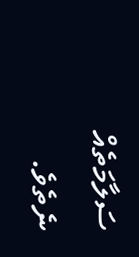ސަލާމަތެއް ނެތެވެ.